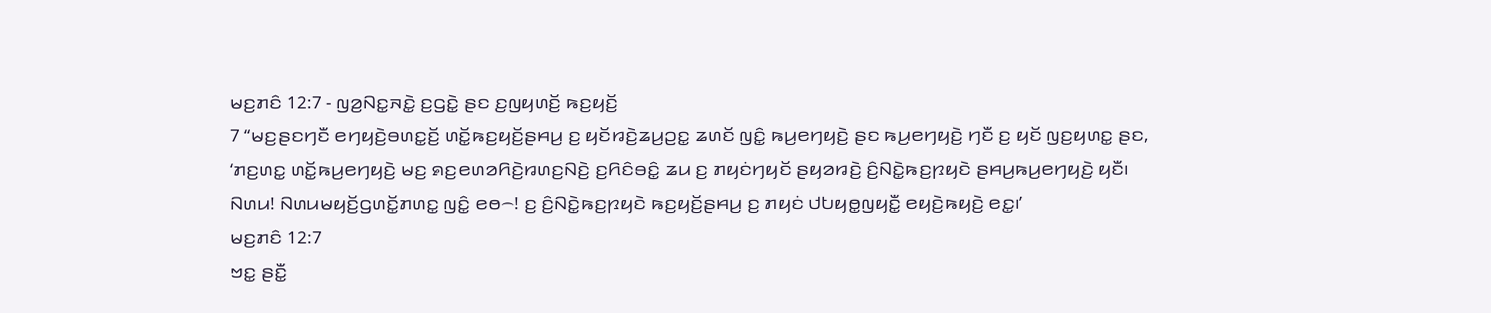ꤗꤢ꤬ꤊꤢꤨ 12:7 - ꤜꤤ꤬ꤡꤢ꤭ꤏꤢꤧ꤭ ꤢ꤬ꤞꤢꤧ꤭ ꤔꤢ ꤢ꤬ꤜꤟꤛꤢꤩ꤬ ꤒꤢ꤬ꤟꤢꤩ꤬
7 “ꤗꤢ꤬ꤔꤢꤚꤢꤪ ꤕꤚꤟꤢꤧ꤬ꤋꤛꤢ꤭ꤢꤩ꤬ ꤛꤢꤩ꤭ꤒꤢ꤬ꤟꤢꤩ꤬ꤔꤌꤣ꤬ ꤢ꤬ ꤟꤢꤩꤙꤢꤧ꤬ꤘꤣ꤬ꤑꤢ꤭ ꤘꤛꤢꤩ ꤜꤢꤨ꤭ ꤒꤣ꤬ꤕꤚꤟꤢꤧ꤬ ꤔꤢ ꤒꤣ꤬ꤕꤚꤟꤢꤧ꤬ ꤚꤢꤪ ꤢ꤬ ꤟꤢꤩ ꤜꤢ꤬ꤟꤛꤢ꤭ ꤔꤢ, ‘ꤊꤢ꤬ꤛꤢ꤭ ꤛꤢꤩ꤭ꤒꤣ꤬ꤕꤚꤟꤢꤧ꤬ ꤗꤢ꤬ ꤎꤢ꤬ꤕꤛꤤꤖꤢꤧ꤬ꤙꤛꤢ꤬ꤡꤢꤧ꤬ ꤢ꤬ꤖꤢꤨꤋꤢꤨ꤭ ꤘꤣ ꤢ꤬ ꤊꤟꤢꤦꤚꤟꤢꤩ ꤔꤟꤤꤙꤢꤧ꤬ ꤢꤨ꤬ꤡꤢꤧ꤭ꤒꤢ꤬ꤐꤟꤢꤧ ꤔꤌꤣ꤬ꤒꤣ꤬ꤕꤚꤟꤢꤧ꤬ ꤟꤢꤪ꤯ ꤡꤛꤣ! ꤡꤛꤣꤗꤟꤢꤩ꤬ꤞꤛꤢꤩ꤭ꤊꤛꤢ꤭ ꤜꤢꤨ꤭ ꤕꤥ꤮! ꤢ꤬ ꤢꤨ꤬ꤡꤢꤧ꤭ꤒꤢ꤬ꤐꤟꤢꤧ ꤒꤢ꤬ꤟꤢꤩ꤬ꤔꤌꤣ꤬ ꤢ꤬ ꤊꤟꤢꤦ ꤓꤝꤟꤥ꤭ꤜꤟꤢꤪ꤭ ꤕꤟꤢꤧ꤬ꤒꤟꤢꤧ꤬ ꤕꤢ꤭꤯’
ꤗꤢ꤬ꤊꤢꤨ 12:7
ꤠꤢ꤭ ꤔꤢꤪ꤭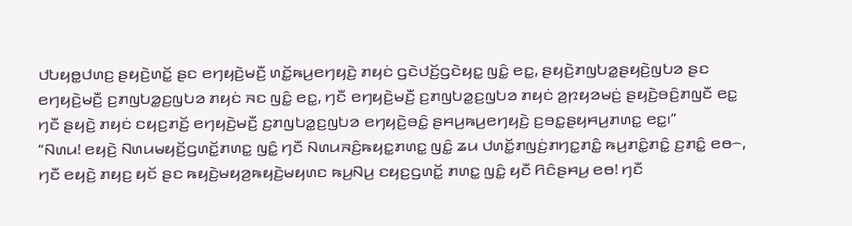ꤓꤝꤟꤥ꤭ꤓꤛꤢ꤬ ꤔꤟꤢꤧ꤬ꤛꤢꤩ꤭ ꤔꤢ ꤕꤚꤟꤢꤧ꤬ꤗꤢꤪ꤬ ꤛꤢꤩ꤭ꤒꤣ꤬ꤕꤚꤟꤢꤧ꤬ ꤊꤟꤢꤦ ꤞꤢꤧꤓꤢꤩ꤬ꤞꤢꤧꤟꤢ꤭ ꤜꤢꤨ꤭ ꤕꤢ꤭, ꤔꤟꤢꤧ꤬ꤊꤜꤝꤤ꤭ꤔꤟꤢꤧ꤬ꤜꤝꤤ ꤔꤢ ꤕꤚꤟꤢꤧ꤬ꤗꤢꤪ꤬ ꤢ꤬ꤊꤜꤝꤤ꤭ꤢ꤬ꤜꤝꤤ ꤊꤟꤢꤦ ꤏꤢ ꤜꤢꤨ꤭ ꤕꤢ꤭, ꤚꤢꤪ ꤕꤚꤟꤢꤧ꤬ꤗꤢꤪ꤬ ꤢ꤬ꤊꤜꤝꤤ꤭ꤢ꤬ꤜꤝꤤ ꤊꤟꤢꤦ ꤤ꤬ꤐꤟꤤꤗꤢꤦ꤬ ꤔꤟꤢꤧ꤬ꤋꤢꤨ꤬ꤊꤜꤢꤪ ꤕꤢ꤭ ꤚꤢꤪ ꤔꤟꤢꤧ꤬ ꤊꤟꤢꤦ ꤢꤟꤢ꤬ꤊꤢꤩ꤬ ꤕꤚꤟꤢꤧ꤬ꤗꤢꤪ꤬ ꤢ꤬ꤊꤜꤝꤤ꤭ꤢ꤬ꤜꤝꤤ ꤕꤚꤟꤢꤧ꤬ꤋꤢꤨ꤭ ꤔꤌꤣ꤬ꤒꤣ꤬ꤕꤚꤟꤢꤧ꤬ ꤢ꤬ꤋꤢ꤭ꤔꤟꤌꤣ꤬ꤊꤛꤢ꤭ ꤕꤢ꤭꤯”
“ꤡꤛꤣ! ꤕꤟꤢꤧ꤬ ꤡꤛꤣꤗꤟꤢꤩ꤬ꤞꤛꤢꤩ꤭ꤊꤛꤢ꤭ ꤜꤢꤨ꤭ ꤚꤢꤪ ꤡꤛꤣꤏꤢꤨ꤬ꤒꤟꤢ꤭ꤊꤛꤢ꤭ ꤜꤢꤨ꤭ ꤘꤣ ꤓꤛꤢꤩ꤭ꤊꤜꤢꤦ꤬ꤊꤚꤢ꤭ꤊꤢꤨ꤭ ꤒꤣ꤬ꤊꤢꤨ꤭ꤊꤢꤨ꤭ ꤢ꤬ꤊꤢꤨ꤭ ꤕꤥ꤮, ꤚꤢꤪ ꤕꤟꤢꤧ꤬ ꤊꤟꤢ꤬ ꤟꤢꤩ ꤔꤢ ꤒꤟꤢꤧ꤬ꤗꤟꤤ꤬ꤒꤟꤢꤧ꤬ꤗꤟꤛꤢ ꤒꤣ꤬ꤡꤣ꤬ ꤢꤟꤢ꤬ꤞꤛꤢꤩ꤭ ꤊꤛꤢ꤭ ꤜꤢꤨ꤭ ꤟꤢꤪ ꤖꤢꤨꤔꤌꤣ꤬ ꤕꤥ! ꤚꤢꤪ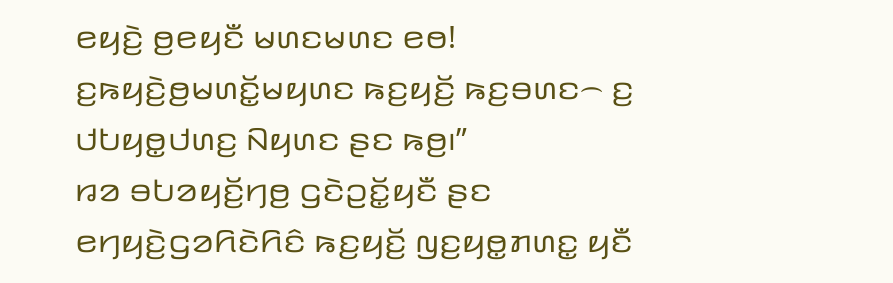ꤕꤟꤢꤧ꤬ ꤥ꤬ꤕꤟꤢꤪ ꤗꤛꤢꤗꤛꤢ ꤕꤥ! ꤢ꤬ꤒꤟꤢꤧ꤬ꤥ꤬ꤗꤛꤢꤩ꤭ꤗꤟꤛꤢ ꤒꤢ꤬ꤟꤢꤩ꤬ ꤒꤢ꤬ꤋꤛꤢ꤮ ꤢ꤬ ꤓꤝꤟꤥ꤭ꤓꤛꤢ꤬ ꤡꤟꤛꤢ ꤔꤢ ꤒꤥ꤬꤯”
ꤙꤤ ꤋꤝꤤꤟꤢꤩ꤬ꤚꤥ꤬ ꤞꤢꤧꤑꤢꤩ꤭ꤟꤢꤪ ꤔꤢ ꤕꤚꤟꤢꤧ꤬ꤞꤤꤖꤢꤧꤖꤢꤨ ꤒꤢ꤬ꤟꤢꤩ꤬ ꤜꤢ꤬ꤟꤥ꤭ꤊꤛꤢ꤭ ꤟꤢꤪ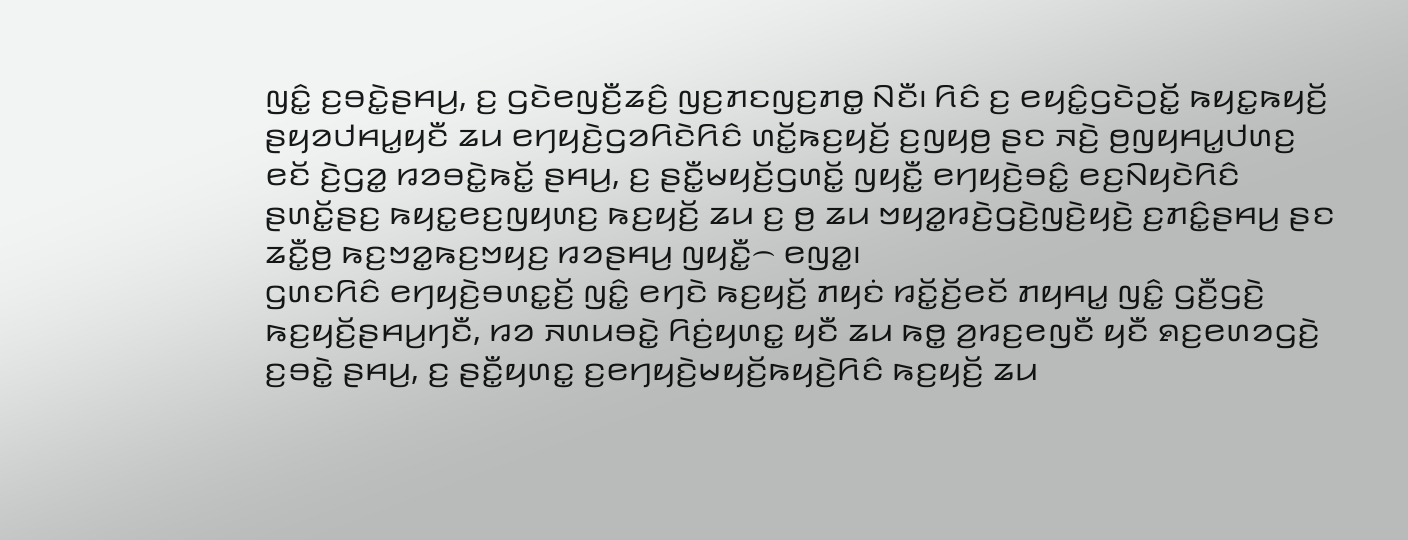ꤜꤢꤨ꤭ ꤢ꤬ꤋꤢꤧ꤭ꤔꤌꤣ꤬, ꤢ꤬ ꤞꤢꤧꤕꤜꤢꤪ꤬ꤘꤢꤨ꤬ ꤜꤢ꤬ꤊꤢꤜꤢ꤬ꤊꤥ꤭ ꤡꤢꤪ꤯ ꤖꤢꤨ ꤢ꤬ ꤕꤟꤢꤨ꤭ꤞꤢꤧꤑꤢꤩ꤭ ꤒꤟꤢ꤭ꤒꤟꤢꤩ꤬ ꤔꤟꤤꤓꤌꤣ꤭ꤟꤢꤪ ꤘꤣ ꤕꤚꤟꤢꤧ꤬ꤞꤤꤖꤢꤧꤖꤢꤨ ꤛꤢꤩ꤭ꤒꤢ꤬ꤟꤢꤩ꤬ ꤢ꤬ꤜꤟꤥ꤬ ꤔꤢ ꤏꤢꤧ꤬ ꤥ꤬ꤜꤟꤌꤣ꤭ꤓꤛꤢ꤬ ꤕꤢꤩ ꤢꤧ꤬ꤞꤤ꤭ ꤙꤤꤋꤢꤧ꤭ꤒꤢꤩ꤭ ꤔꤌꤣ꤬, ꤢ꤬ ꤔꤢꤪ꤭ꤗꤟꤢꤩ꤬ꤞꤛꤢꤩ꤭ ꤜꤟꤢꤪ꤭ ꤕꤚꤟꤢꤧ꤬ꤋꤢꤨ꤭ ꤕꤢ꤬ꤡꤟꤢꤧꤖꤢꤨ ꤔꤛꤢꤩ꤭ꤔꤢ꤬ ꤒꤟꤢ꤭ꤕꤢ꤬ꤜꤟꤛꤢ꤬ ꤒꤢ꤬ꤟꤢꤩ꤬ ꤘꤣ ꤢ꤬ ꤥ꤬ ꤘꤣ ꤠꤟꤤ꤭ꤙꤢꤧ꤬ꤞꤢꤧ꤬ꤜꤢꤧ꤬ꤟꤢꤧ꤬ ꤢ꤬ꤊꤢꤨ꤭ꤔꤌꤣ꤬ ꤔꤢ ꤘꤢꤪ꤭ꤥ꤬ ꤒꤢ꤬ꤠꤤ꤭ꤒꤢ꤬ꤠꤟꤢ꤬ ꤙꤤꤔꤌꤣ꤬ ꤜꤟꤢꤪ꤭꤮ ꤕꤜꤤ꤭꤯
ꤞꤛꤢꤖꤢꤨ ꤕꤚꤟꤢꤧ꤬ꤋꤛꤢ꤭ꤢꤩ꤬ ꤜꤢꤨ꤭ ꤕꤚꤢꤧ ꤒꤢ꤬ꤟꤢꤩ꤬ ꤊꤟꤢꤦ ꤙꤢꤩ꤭ꤢꤩ꤬ꤕꤢꤩ ꤊꤟꤌꤣ꤭ ꤜꤢꤨ꤭ ꤞꤢꤪ꤬ꤞꤢꤧ꤬ ꤒꤢ꤬ꤟꤢꤩ꤬ꤔꤌꤣ꤬ꤚꤢꤪ, ꤙꤤ ꤏꤛꤣꤋꤢꤧ꤭ ꤖꤢꤦ꤬ꤟꤛꤢ꤭ ꤟꤢꤪ ꤘꤣ ꤒꤥ꤭ ꤤ꤬ꤙꤢ꤬ꤕꤜꤢꤪ ꤟꤢꤪ ꤎꤢ꤬ꤕꤛꤤꤞꤢꤧ꤬ ꤢ꤬ꤋꤢꤧ꤭ ꤔꤌꤣ꤬, ꤢ꤬ ꤔꤢꤪ꤭ꤟꤛꤢ꤭ ꤢ꤬ꤕꤚꤟꤢꤧ꤬ꤗꤟꤢꤩ꤬ꤒꤟꤢꤧ꤬ꤖꤢꤨ ꤒꤢ꤬ꤟꤢꤩ꤬ ꤘꤣ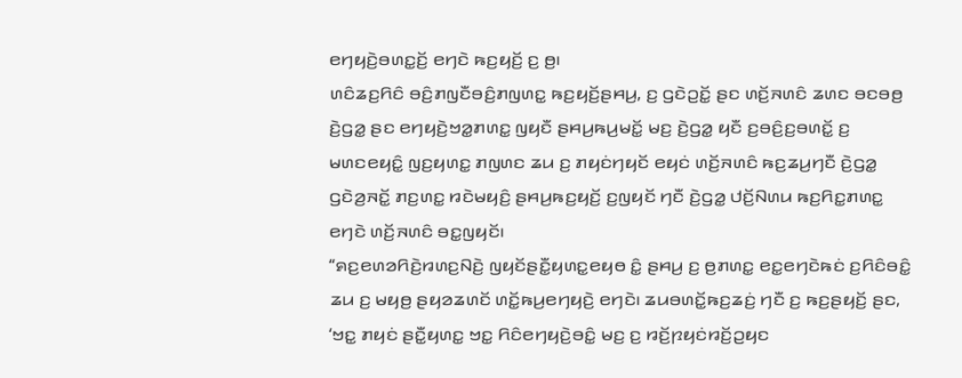ꤕꤚꤟꤢꤧ꤬ꤋꤛꤢ꤭ꤢꤩ꤬ ꤕꤚꤢꤧ ꤒꤢ꤬ꤟꤢꤩ꤬ ꤢ꤬ ꤥ꤬꤯
ꤛꤢꤨꤘꤢ꤬ꤖꤢꤨ ꤋꤢꤨ꤬ꤊꤜꤢꤪꤋꤢꤨ꤬ꤊꤜꤛꤢ꤭ ꤒꤢ꤬ꤟꤢꤩ꤬ꤔꤌꤣ꤬, ꤢ꤬ ꤞꤢꤧꤑꤢꤩ꤭ ꤔꤢ ꤛꤢꤩ꤬ꤏꤛꤢꤨ ꤘꤛꤢ ꤋꤢꤋꤥ꤬ ꤢꤧ꤬ꤞꤤ꤭ ꤔꤢ ꤕꤚꤟꤢꤧ꤬ꤠꤤ꤭ꤊꤛꤢ꤭ ꤜꤟꤢꤪ ꤔꤌꤣ꤬ꤒꤣ꤬ꤗꤢꤩ꤭ ꤗꤢ꤬ ꤢꤧ꤬ꤞꤤ꤭ ꤟꤢꤪ ꤢ꤬ꤋꤢꤨ꤬ꤢ꤬ꤋꤛꤢꤩ꤭ ꤢ꤬ ꤗꤛꤢꤕꤟꤢꤨ꤭ ꤜꤢ꤬ꤟꤛꤢ꤭ ꤊꤜꤛꤢ ꤘꤣ ꤢ꤬ ꤊꤟꤢꤦꤚꤟꤢꤩ ꤕꤟꤢꤦ ꤛꤢꤩ꤬ꤏꤛꤢꤨ ꤒꤢ꤬ꤘꤣ꤬ꤚꤢꤪ ꤢꤧ꤬ꤞꤤ꤭ ꤞꤢꤧꤤ꤬ꤏꤢꤩ꤭ ꤊꤢ꤬ꤛꤢ꤭ ꤙꤢꤧꤗꤟꤢꤨ꤬ ꤔꤌꤣ꤬ꤒꤢ꤬ꤟꤢꤩ꤬ ꤢ꤬ꤜꤟꤢꤩ ꤚꤢꤪ ꤢꤧ꤬ꤞꤤ꤭ ꤓꤢꤩ꤬ꤡꤛꤣ ꤒꤢ꤬ꤖꤢ꤭ꤊꤛꤢ꤭ ꤕꤚꤢꤧ ꤛꤢꤩ꤬ꤏꤛꤢꤨ ꤋꤢ꤭ꤜꤟꤢꤩ꤯
“ꤎꤢ꤬ꤕꤛꤤꤖꤢꤧ꤬ꤙꤛꤢ꤬ꤡꤢꤧ꤬ ꤜꤟꤢꤩꤔꤢꤪ꤭ꤟꤛꤢ꤭ꤕꤟꤥ ꤢꤨ꤭ ꤔꤌꤣ꤬ ꤢ꤬ ꤥ꤬ꤊꤛꤢ꤭ ꤕꤢ꤭ꤕꤚꤢꤧꤒꤢꤦ ꤢ꤬ꤖꤢꤨꤋꤢꤨ꤭ ꤘꤣ ꤢ꤬ ꤗꤟꤥ꤬ ꤔꤟꤤꤘꤛꤢꤩ ꤛꤢꤩ꤭ꤒꤣ꤬ꤕꤚꤟꤢꤧ꤬ ꤕꤚꤢꤧ꤯ ꤘꤣꤋꤛꤢꤩ꤭ꤒꤢ꤬ꤘꤢꤦ꤬ ꤚꤢꤪ ꤢ꤬ ꤒꤢ꤬ꤔꤟꤢꤩ꤬ ꤔꤢ, ‘ꤠꤢ꤭ ꤊꤟꤢꤦ ꤔꤢꤪ꤭ꤟꤛꤢ꤭ ꤠꤢ꤭ ꤖꤢꤨꤕꤚꤟꤢꤧ꤬ꤋꤢꤨ꤭ ꤗꤢ꤬ ꤢ꤬ ꤙꤢꤩ꤬ꤐꤟꤢꤦꤙꤢꤩ꤬ꤑꤟꤢ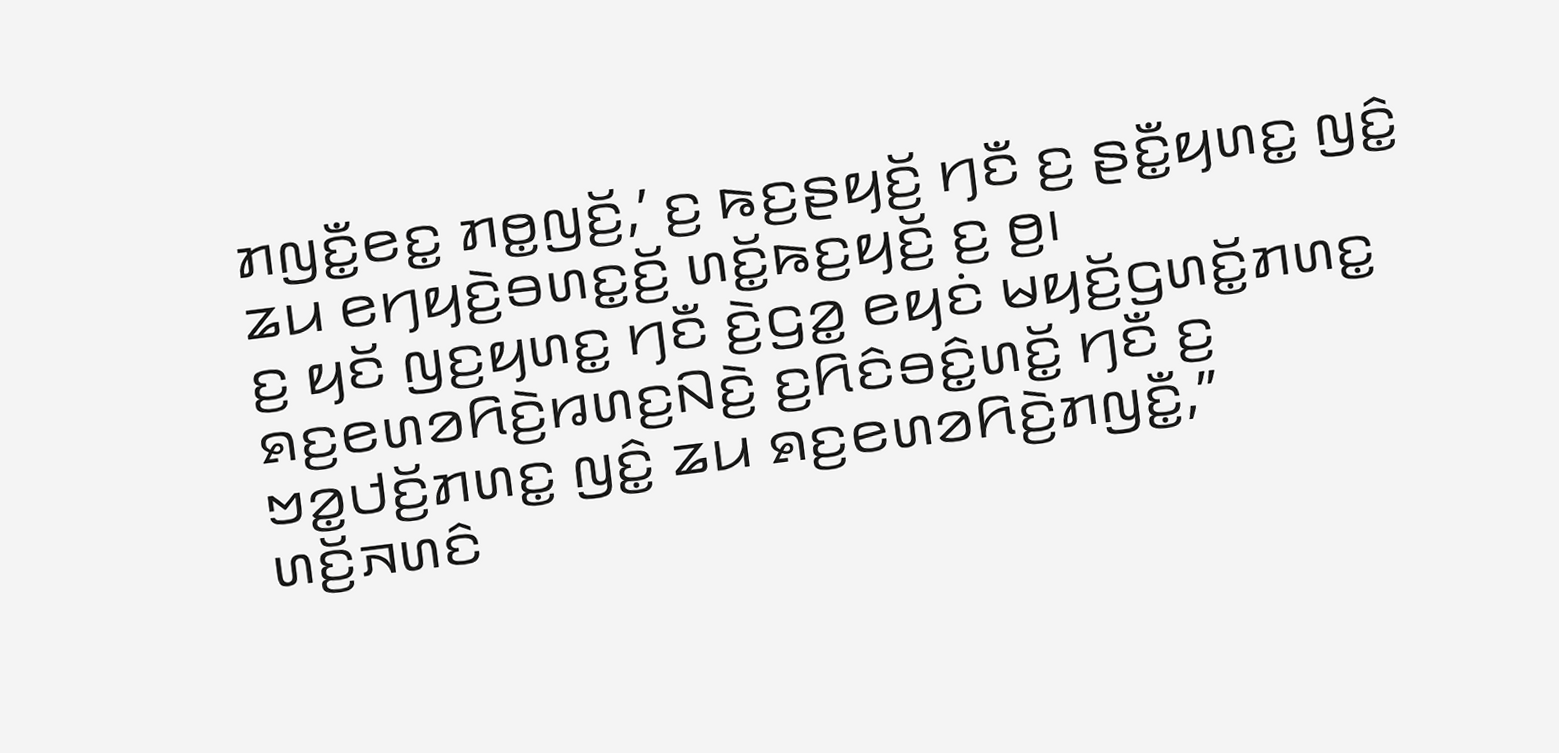ꤊꤜꤢꤪ꤭ꤕꤢ꤭ ꤊꤥ꤭ꤜꤢꤩ꤬,’ ꤢ꤬ ꤒꤢ꤬ꤔꤟꤢꤩ꤬ ꤚꤢꤪ ꤢ꤬ ꤔꤢꤪ꤭ꤟꤛꤢ꤭ ꤜꤢꤨ꤭ ꤘꤣ ꤕꤚꤟꤢꤧ꤬ꤋꤛꤢ꤭ꤢꤩ꤬ ꤛꤢꤩ꤭ꤒꤢ꤬ꤟꤢꤩ꤬ ꤢ꤬ ꤥ꤬꤯
ꤢ꤬ ꤟꤢꤩ ꤜꤢ꤬ꤟꤛꤢ꤭ ꤚꤢꤪ ꤢꤧ꤬ꤞꤤ꤭ ꤕꤟꤢꤦ ꤗꤟꤢꤩ꤬ꤞꤛꤢꤩ꤭ꤊꤛꤢ꤭ ꤎꤢ꤬ꤕꤛꤤꤖꤢꤧ꤬ꤙꤛꤢ꤬ꤡꤢꤧ꤬ ꤢ꤬ꤖꤢꤨꤋꤢꤨ꤭ꤛꤢꤩ꤭ ꤚꤢꤪ ꤢ꤬ ꤠꤤ꤭ꤓꤢꤩ꤬ꤊꤛꤢ꤭ ꤜꤢꤨ꤭ ꤘꤣ ꤎꤢ꤬ꤕꤛꤤꤖꤢꤧ꤬ꤊꤜꤢꤪ꤭,” ꤛꤢꤩ꤬ꤏꤛꤢꤨ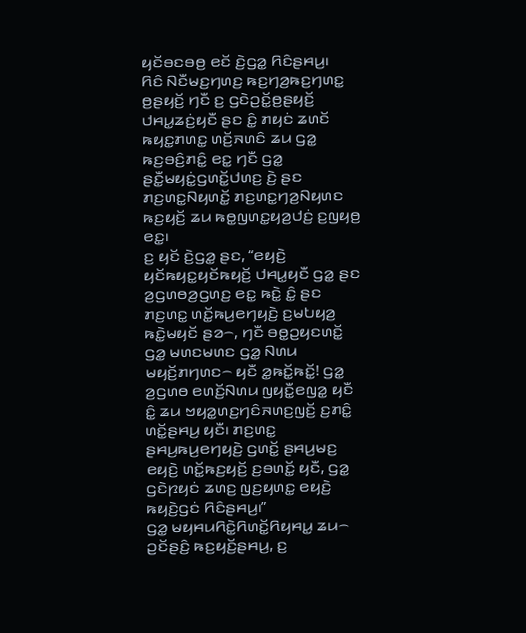ꤟꤢꤩꤋꤢꤋꤥ꤬ ꤕꤢꤩ ꤢꤧ꤬ꤞꤤ꤭ ꤖꤢꤨꤔꤌꤣ꤬꤯
ꤖꤢꤨ ꤡꤢꤪꤗꤢ꤬ꤚꤛꤢ꤬ ꤒꤢ꤬ꤚꤤ꤬ꤒꤢ꤬ꤚꤛꤢ꤭ ꤥ꤬ꤔꤟꤢꤩ꤬ ꤚꤢꤪ ꤢ꤬ ꤞꤢꤧꤑꤢꤩ꤭ꤥ꤬ꤔꤟꤢꤩ꤬ ꤓꤌꤣ꤭ꤘꤢꤦ꤬ꤟꤢꤪ ꤔꤢ ꤢꤨ꤭ ꤊꤟꤢꤦ ꤘꤛꤢꤩ ꤒꤟꤢ꤭ꤊꤛꤢ꤭ ꤛꤢꤩ꤬ꤏꤛꤢꤨ ꤘꤣ ꤞꤤ꤭ ꤒꤢ꤬ꤋꤢꤨ꤬ꤊꤢꤨ꤭ ꤕꤢ꤭ ꤚꤢꤪ ꤞꤤ꤭ ꤔꤢꤪ꤭ꤗꤟꤢꤦ꤭ꤞꤛꤢꤩ꤭ꤓꤛꤢ꤬ ꤢꤧ꤬ ꤔꤢ ꤊꤢ꤬ꤛꤢ꤭ꤡꤟꤛꤢꤩ꤭ ꤊꤢ꤬ꤛꤢ꤭ꤚꤤ꤬ꤡꤟꤛꤢ ꤒꤢ꤬ꤟꤢꤩ꤬ ꤘꤣ ꤒꤥ꤭ꤜꤛꤢ꤭ꤟꤤ꤬ꤓꤢꤦ꤬ ꤢ꤬ꤜꤟꤥ꤬ ꤕꤢ꤭꤯
ꤢ꤬ ꤟꤢꤩ ꤢꤧ꤬ꤞꤤ꤭ ꤔꤢ, “ꤕꤟꤢꤧ꤬ ꤟꤢꤩꤒꤟꤢ꤭ꤟꤢꤩꤒꤟꤢꤩ꤬ ꤓꤌꤣ꤭ꤟꤢꤪ ꤞꤤ꤭ ꤔꤢ ꤤ꤬ꤞꤛꤥꤤ꤬ꤞꤛꤢ꤬ ꤕꤢ꤭ ꤒꤢꤧ꤭ ꤢꤨ꤭ ꤔꤢ ꤊꤢ꤬ꤛꤢ꤭ ꤛꤢꤩ꤭ꤒꤣ꤬ꤕꤚꤟꤢꤧ꤬ ꤢ꤬ꤗꤝꤟꤤ꤬ ꤒꤢꤧ꤭ꤗꤟꤢꤩ ꤔꤤ꤮, ꤚꤢꤪ ꤋꤥ꤭ꤑꤟꤢꤛꤢꤩ꤭ ꤞꤤ꤭ ꤗꤛꤢꤗꤛꤢ ꤞꤤ꤭ ꤡꤛꤣ ꤗꤟꤢꤩ꤬ꤊꤚꤛꤢ꤮ ꤟꤢꤪ ꤤ꤭ꤒꤢꤩ꤭ꤒꤢꤩ꤭! ꤞꤤ꤭ ꤤ꤬ꤞꤛꤥ ꤕꤛꤢꤩ꤬ꤡꤛꤣ ꤜꤟꤢꤪ꤭ꤕꤜꤤ꤭ ꤟꤢꤪ ꤢꤨ꤭ ꤘꤣ ꤠꤟꤤ꤭ꤛꤢ꤬ꤚꤢꤨꤏꤛꤢ꤬ꤜꤢꤩ꤬ ꤢ꤬ꤊꤢꤨ꤭ ꤛꤢꤩ꤭ꤔꤌꤣ꤬ ꤟꤢꤪ꤯ ꤊꤢ꤬ꤛꤢ꤭ ꤔꤌꤣ꤬ꤒꤣ꤬ꤕꤚꤟꤢꤧ꤬ ꤞꤛꤢꤩ꤭ ꤔꤌꤣ꤬ꤗꤢ꤬ ꤕꤟꤢꤧ꤬ ꤛꤢꤩ꤭ꤒꤢ꤬ꤟꤢꤩ꤬ ꤢ꤬ꤋꤛꤢꤩ꤭ ꤟꤢꤪ, ꤞꤤ꤭ ꤞꤢꤧꤐꤟꤢꤦ ꤘꤛꤢ꤬ ꤜꤢ꤬ꤟꤛꤢ꤭ ꤕꤟꤢꤧ꤬ ꤒꤟꤢꤧ꤬ꤞꤢꤦ ꤖꤢꤨꤔꤌꤣ꤬꤯”
ꤞꤤ꤭ ꤗꤟꤌꤣꤖꤢꤧ꤭ꤖꤛꤢꤩ꤭ꤖꤟꤌꤣ꤭ ꤘꤣ꤮ ꤑꤢꤩꤔꤢꤨ꤬ ꤒꤢ꤬ꤟꤢꤩ꤬ꤔꤌꤣ꤬, ꤢ꤬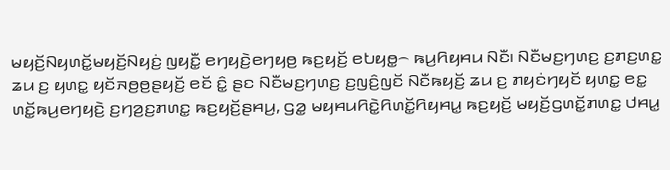ꤗꤟꤢꤩ꤬ꤡꤟꤛꤢꤩ꤭ꤗꤟꤢꤩ꤬ꤡꤟꤢꤦ꤬ ꤜꤟꤢꤪ꤭ ꤕꤚꤟꤢꤧ꤬ꤕꤚꤟꤥ꤬ ꤒꤢ꤬ꤟꤢꤩ꤬ ꤕꤝꤟꤥ꤭꤮ ꤒꤣ꤬ꤖꤟꤌꤣ ꤡꤢꤪ꤯ ꤡꤢꤪꤗꤢ꤬ꤚꤛꤢ꤬ ꤢ꤬ꤊꤢ꤬ꤛꤢ꤭ ꤘꤣ ꤢ꤬ ꤟꤛꤢ꤭ ꤟꤢꤩꤏꤥ꤬ꤥ꤬ꤔꤟꤢꤩ꤬ ꤕꤢꤩ ꤢꤨ꤭ ꤔꤢ ꤡꤢꤪꤗꤢ꤬ꤚꤛꤢ꤬ ꤢ꤬ꤜꤢꤨ꤬ꤜꤢꤩ ꤡꤢꤪꤒꤟꤢꤩ꤬ ꤘꤣ ꤢ꤬ ꤊꤟꤢꤦꤚꤟꤢꤩ ꤟꤛꤢ꤭ ꤕꤢ꤭ ꤛꤢꤩ꤭ꤒꤣ꤬ꤕꤚꤟꤢꤧ꤬ ꤢ꤬ꤚꤤ꤬ꤢ꤬ꤊꤛꤢ꤭ ꤒꤢ꤬ꤟꤢꤩ꤬ꤔꤌꤣ꤬, ꤞꤤ꤭ ꤗꤟꤌꤣꤖꤢꤧ꤭ꤖꤛꤢꤩ꤭ꤖꤟꤌꤣ꤭ ꤒꤢ꤬ꤟꤢꤩ꤬ ꤗꤟꤢꤩ꤬ꤞꤛꤢꤩ꤭ꤊꤛꤢ꤭ ꤓꤌꤣ꤭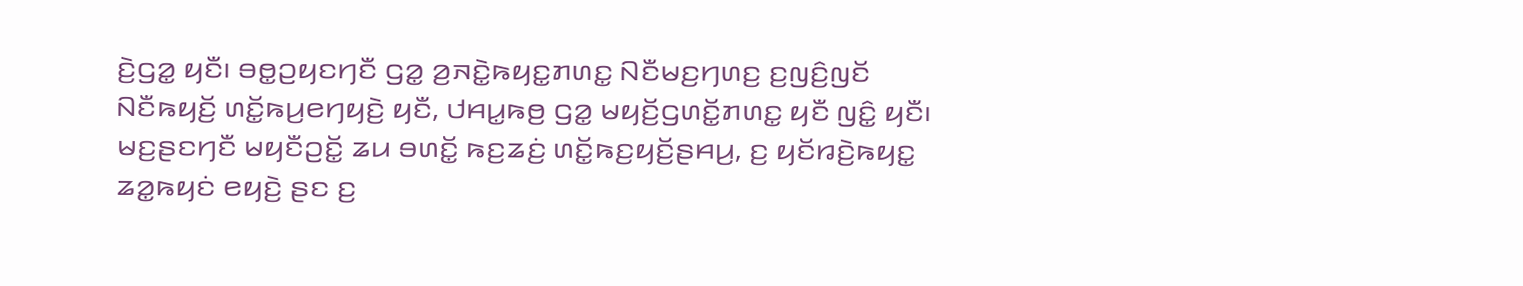ꤢꤧ꤬ꤞꤤ꤭ ꤟꤢꤪ꤯ ꤋꤥ꤭ꤑꤟꤢꤚꤢꤪ ꤞꤤ꤭ ꤤ꤬ꤏꤢꤧ꤭ꤒꤟꤢ꤭ꤊꤛꤢ꤭ ꤡꤢꤪꤗꤢ꤬ꤚꤛꤢ꤬ ꤢ꤬ꤜꤢꤨ꤬ꤜꤢꤩ ꤡꤢꤪꤒꤟꤢꤩ꤬ ꤛꤢꤩ꤭ꤒꤣ꤬ꤕꤚꤟꤢꤧ꤬ ꤟꤢꤪ, ꤓꤌꤣ꤭ꤒꤥ꤬ ꤞꤤ꤭ ꤗꤟꤢꤩ꤬ꤞꤛꤢꤩ꤭ꤊꤛꤢ꤭ ꤟꤢꤪ ꤜꤢꤨ꤭ ꤟꤢꤪ꤯
ꤗꤢ꤬ꤔꤢꤚꤢꤪ ꤗꤟꤢꤪꤑꤢꤩ꤭ ꤘꤣ ꤋꤛꤢꤩ꤭ ꤒꤢ꤬ꤘꤢꤦ꤬ ꤛꤢꤩ꤭ꤒꤢ꤬ꤟꤢꤩ꤬ꤔꤌꤣ꤬, ꤢ꤬ ꤟꤢꤩꤙꤢꤧ꤬ꤒꤟꤢ꤭ ꤘꤤ꤭ꤒꤟꤢꤦ ꤕꤟꤢꤧ꤬ ꤔꤢ ꤢ꤬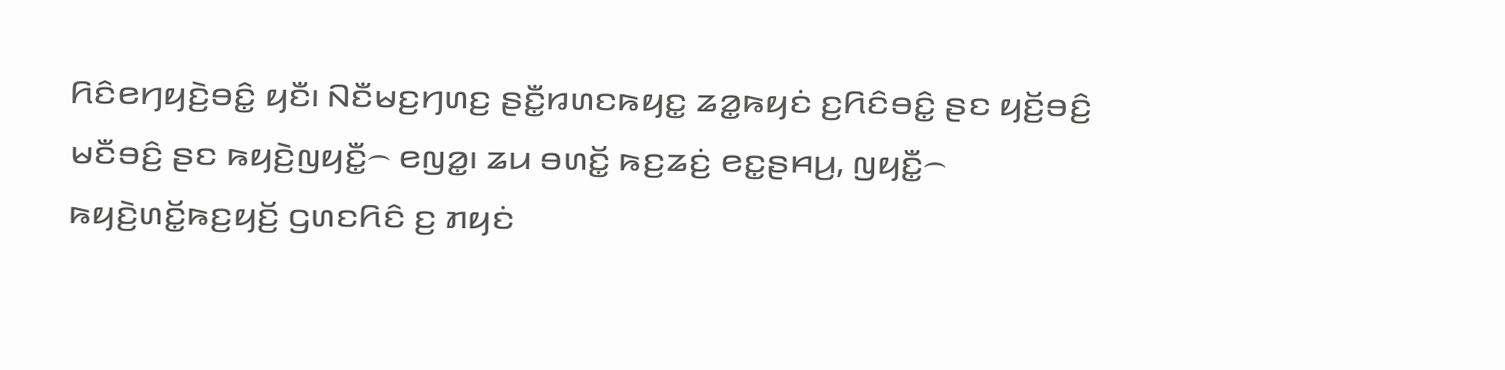ꤖꤢꤨꤕꤚꤟꤢꤧ꤬ꤋꤢꤨ꤭ ꤟꤢꤪ꤯ ꤡꤢꤪꤗꤢ꤬ꤚꤛꤢ꤬ ꤔꤢꤪ꤭ꤙꤛꤢꤒꤟꤢ꤭ ꤘꤤ꤭ꤒꤟꤢꤦ ꤢ꤬ꤖꤢꤨꤋꤢꤨ꤭ ꤔꤢ ꤟꤢꤩ꤬ꤋꤢꤨ꤬ ꤗꤢꤪꤋꤢꤨ꤬ ꤔꤢ ꤒꤟꤢꤧ꤬ꤜꤟꤢꤪ꤭꤮ ꤕꤜꤤ꤭꤯ ꤘꤣ ꤋꤛꤢꤩ꤭ ꤒꤢ꤬ꤘꤢꤦ꤬ ꤕꤢ꤭ꤔꤌꤣ꤬, ꤜꤟꤢꤪ꤭꤮ ꤒꤟꤢꤧ꤬ꤛꤢꤩ꤭ꤒꤢ꤬ꤟꤢꤩ꤬ ꤞꤛꤢꤖꤢꤨ ꤢ꤬ ꤊꤟꤢꤦ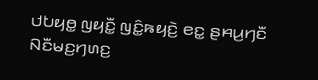ꤓꤝꤟꤥ꤭ ꤜꤟꤢꤪ꤭ ꤜꤢꤨ꤭ꤒꤟꤢꤧ꤬ ꤕꤢ꤭ ꤔꤌꤣ꤬ꤚꤢꤪ ꤡꤢꤪꤗꤢ꤬ꤚꤛꤢ꤬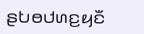ꤔꤝꤥꤓꤛꤢ꤬ꤟꤢꤪ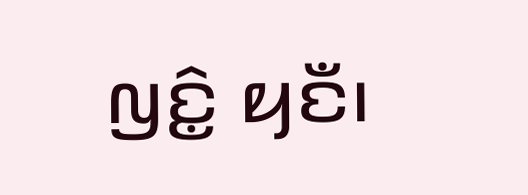ꤜꤢꤨ꤭ ꤟꤢꤪ꤯